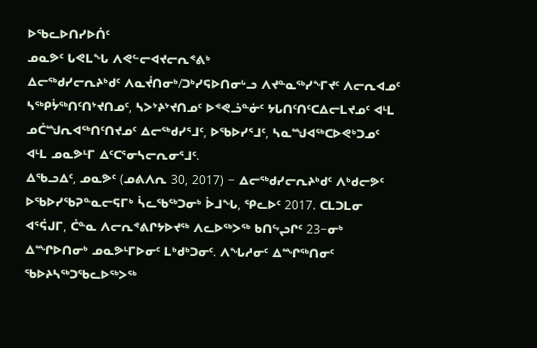ᐅᖃᓚᐅᑎᓯᐅᑏᑦ
ᓄᓇᕗᑦ ᒐᕙᒪᖓ ᐱᕙᓪᓕᐊᔪᓕᕆᕝᕕᒃ
ᐃᓕᖅᑯᓯᓕᕆᔨᒃᑯᑦ ᐱᓇᔫᑎᓂᒃ/ᑐᒃᓯᕋᐅᑎᓂᒡᓗ ᐱᔪᓐᓇᖅᓯᖕᒥᔪᑦ ᐱᓕᕆᐊᓄᑦ ᓴᖅᑭᔮᖅᑎᑦᑎᔾᔪᑎᓄᑦ, ᓴᐳᔾᔨᔾᔪᑎᓄᑦ ᐅᕝᕙᓘᓐᓃᑦ ᔭᒐᑎᑦᑎᑦᑕᐃᓕᒪᔪᓄᑦ ᐊᒻᒪ ᓄᑖᙳᕆᐊᖅᑎᑦᑎᔪᓄᑦ ᐃᓕᖅᑯᓯᕐᒧᑦ, ᐅᖃᐅᓯᕐᒧᑦ, ᓴᓇᙳᐊᖅᑕᐅᕙᒃᑐᓄᑦ ᐊᒻᒪ ᓄᓇᕗᒻᒥ ᐃᑦᑕᕐᓂᓴᓕᕆᓂᕐᒧᑦ.
ᐃᖃᓗᐃᑦ, ᓄᓇᕗᑦ (ᓄᕕᐱᕆ 30, 2017) − ᐃᓕᖅᑯᓯᓕᕆᔨᒃᑯᑦ ᐱᒃᑯᓕᕗᑦ ᐅᖃᐅᓯᖃᕈᓐᓇᓕᕋᒥᒃ ᓵᓚᖃᖅᑐᓂᒃ ᐆᒧᖓ, ᕿᓚᐅᑦ 2017. ᑕᒪᑐᒪᓂ ᐊᕐᕌᒍᒥ, ᑖᓐᓇ ᐱᓕᕆᕝᕕᒋᔭᐅᔪᖅ ᐱᓚᐅᖅᐳᖅ ᑲᑎᖦᖢᒋᑦ 23−ᓂᒃ ᐃᙱᐅᑎᓂᒃ ᓄᓇᕗᒻᒥᐅᓂᑦ ᒪᒃᑯᒃᑐᓂᑦ. ᐱᖓᓱᓂᑦ ᐃᙱᖅᑎᓂᑦ ᖃᐅᔨᓴᖅᑐᖃᓚᐅᖅᐳᖅ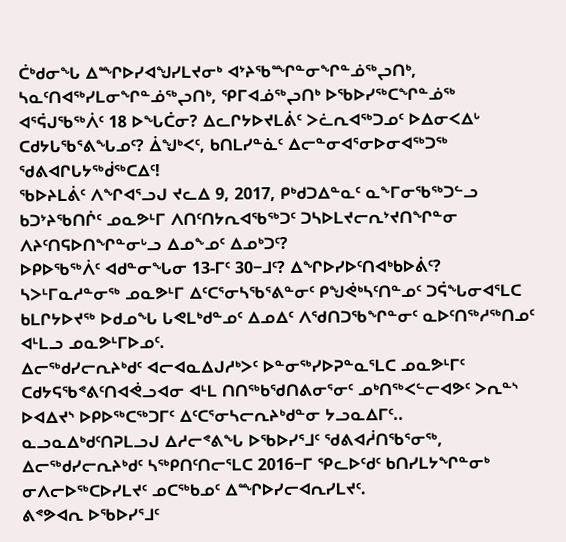ᑖᒃᑯᓂᖓ ᐃᙱᐅᓯᐊᖑᓯᒪᔪᓂᒃ ᐊᔾᔨᖃᙱᓐᓂᖏᓐᓅᖅᖢᑎᒃ, ᓴᓇᑦᑎᐊᖅᓯᒪᓂᖏᓐᓅᖅᖢᑎᒃ, ᕿᒥᐊᓅᖅᖢᑎᒃ ᐅᖃᐅᓯᖅᑕᖏᓐᓅᖅ
ᐊᕐᕌᒍᖃᖅᐲᑦ 18 ᐅᖓᑖᓂ? ᐃᓚᒋᔭᐅᔪᒪᕖᑦ ᐳᓛᕆᐊᖅᑐᓄᑦ ᐅᐃᓂᐸᐃᒡ ᑕᑯᔭᒐᖃᕐᕕᖓᓄᑦ? ᐄᖑᒃᐸᑦ, ᑲᑎᒪᓯᓐᓈᑦ ᐃᓕᓐᓂᐊᕐᓂᐅᓂᐊᖅᑐᖅ ᖁᕕᐊᒋᒐᔭᖅᑰᖅᑕᐃᑦ!
ᖃᐅᔨᒪᕖᑦ ᐱᖏᐊᕐᓗᒍ ᔪᓚᐃ 9, 2017, ᑭᒃᑯᑐᐃᓐᓇᑦ ᓇᖕᒥᓂᖃᖅᑐᓪᓗ ᑲᑐᔾᔨᖃᑎᒌᑦ ᓄᓇᕗᒻᒥ ᐱᑎᑦᑎᔭᕆᐊᖃᖅᑐᑦ ᑐᓴᐅᒪᔪᓕᕆᔾᔪᑎᖏᓐᓂ ᐱᔨᑦᑎᕋᐅᑎᖏᓐᓂᒡᓗ ᐃᓄᖕᓄᑦ ᐃᓄᒃᑐᑦ?
ᐅᑭᐅᖃᖅᐲᑦ ᐊᑯᓐᓂᖓᓂ 13-ᒥᑦ 30−ᒧᑦ? ᐃᖏᐅᓯᐅᑦᑎᐊᒃᑲᐅᕖᑦ?
ᓴᐳᒻᒥᓇᓱᓐᓂᖅ ᓄᓇᕗᒻᒥ ᐃᑦᑕᕐᓂᓴᖃᕐᕕᓐᓂᑦ ᑭᖑᕚᒃᓴᑦᑎᓐᓄᑦ ᑐᕌᖓᓂᐊᕐᒪᑕ ᑲᒪᒋᔭᐅᔪᖅ ᐅᑯᓄᖓ ᒐᕙᒪᒃᑯᓐᓄᑦ ᐃᓄᐃᑦ ᐱᖁᑎᑐᖃᖏᓐᓂᑦ ᓇᐅᑦᑎᖅᓱᖅᑎᓄᑦ ᐊᒻᒪᓗ ᓄᓇᕗᒻᒥᐅᓄᑦ.
ᐃᓕᖅᑯᓯᓕᕆᔨᒃᑯᑦ ᐊᓕᐊᓇᐃᒍᓱᒃᐳᑦ ᐅᓐᓂᖅᓯᐅᕈᓐᓇᕐᒪᑕ ᓄᓇᕗᒻᒥᑦ ᑕᑯᔭᕋᖃᕝᕕᑦᑎᐊᕚᓗᐊᓂ ᐊᒻᒪ ᑎᑎᖅᑲᖁᑎᕕᓂᕐᓂᑦ ᓄᒃᑎᖅᐸᓪᓕᐊᕗᑦ ᐳᕆᓐᔅ ᐅᐊᐃᔪᔅ ᐅᑭᐅᖅᑕᖅᑐᒥᑦ ᐃᑦᑕᕐᓂᓴᓕᕆᔨᒃᑯᓐᓂ ᔭᓗᓇᐃᒥᑦ..
ᓇᓗᓇᐃᒃᑯᑦᑎᕈᒪᓗᒍ ᐃᓱᓕᕝᕕᖓ ᐅᖃᐅᓯᕐᒧᑦ ᖁᕕᐊᓲᑎᖃᕐᓂᖅ, ᐃᓕᖅᑯᓯᓕᕆᔨᒃᑯᑦ ᓴᖅᑭᑎᑦᑎᓕᕐᒪᑕ 2016−ᒥ ᕿᓚᐅᑦᑯᑦ ᑲᑎᓯᒪᔭᖏᓐᓂᒃ ᓂᐱᓕᐅᖅᑕᐅᓯᒪᔪᑦ ᓄᑕᖅᑲᓄᑦ ᐃᙱᐅᓯᓕᐊᕆᓯᒪᔪᑦ.
ᕕᕝᕗᐊᕆ ᐅᖃᐅᓯᕐᒧᑦ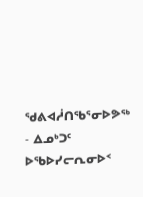ᖁᕕᐊᓲᑎᖃᕐᓂᐅᕗᖅ - ᐃᓄᒃᑐᑦ ᐅᖃᐅᓯᓕᕆᓂᐅᑉ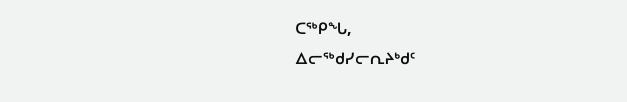ᑕᖅᑭᖓ,
ᐃᓕᖅᑯᓯᓕᕆᔨᒃᑯᑦ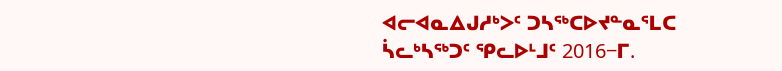ᐊᓕᐊᓇᐃᒍᓱᒃᐳᑦ ᑐᓴᖅᑕᐅᔪᓐᓇᕐᒪᑕ ᓵᓚᒃᓴᖅᑐᑦ ᕿᓚᐅᒻᒧᑦ 2016−ᒥ.